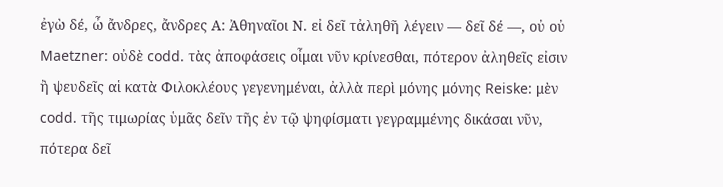ἐγὼ δέ, ὦ ἄνδρες, ἄνδρες Α: Ἀθηναῖοι Ν. εἰ δεῖ τἀληθῆ λέγειν — δεῖ δέ —, οὐ οὐ Maetzner: οὐδὲ codd. τὰς ἀποφάσεις οἶμαι νῦν κρίνεσθαι, πότερον ἀληθεῖς εἰσιν ἢ ψευδεῖς αἱ κατὰ Φιλοκλέους γεγενημέναι, ἀλλὰ περὶ μόνης μόνης Reiske: μὲν codd. τῆς τιμωρίας ὑμᾶς δεῖν τῆς ἐν τῷ ψηφίσματι γεγραμμένης δικάσαι νῦν, πότερα δεῖ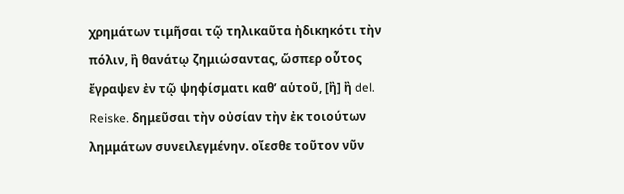χρημάτων τιμῆσαι τῷ τηλικαῦτα ἠδικηκότι τὴν πόλιν, ἢ θανάτῳ ζημιώσαντας, ὥσπερ οὗτος ἔγραψεν ἐν τῷ ψηφίσματι καθʼ αὑτοῦ, [ἢ] ἢ del. Reiske. δημεῦσαι τὴν οὐσίαν τὴν ἐκ τοιούτων λημμάτων συνειλεγμένην. οἴεσθε τοῦτον νῦν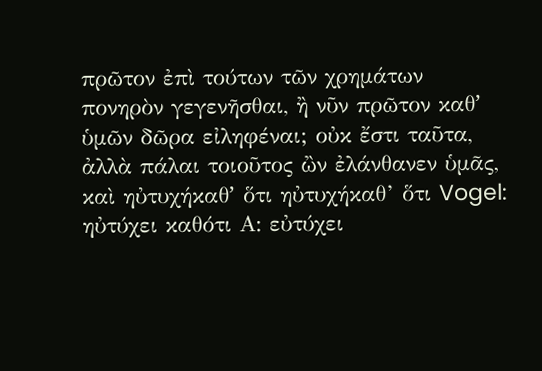πρῶτον ἐπὶ τούτων τῶν χρημάτων πονηρὸν γεγενῆσθαι, ἢ νῦν πρῶτον καθʼ ὑμῶν δῶρα εἰληφέναι; οὐκ ἔστι ταῦτα, ἀλλὰ πάλαι τοιοῦτος ὢν ἐλάνθανεν ὑμᾶς, καὶ ηὐτυχήκαθʼ ὅτι ηὐτυχήκαθ’ ὅτι Vogel: ηὐτύχει καθότι Α: εὐτύχει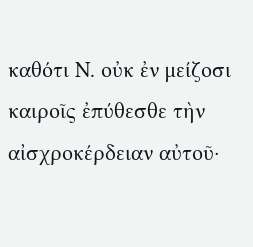καθότι Ν. οὐκ ἐν μείζοσι καιροῖς ἐπύθεσθε τὴν αἰσχροκέρδειαν αὐτοῦ·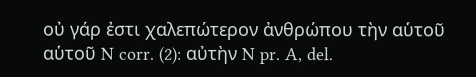οὐ γάρ ἐστι χαλεπώτερον ἀνθρώπου τὴν αὑτοῦ αὑτοῦ N corr. (2): αὐτὴν N pr. A, del.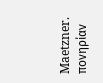Maetzner. πονηρίαν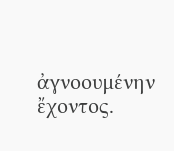ἀγνοουμένην ἔχοντος.